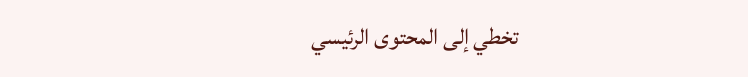تخطي إلى المحتوى الرئيسي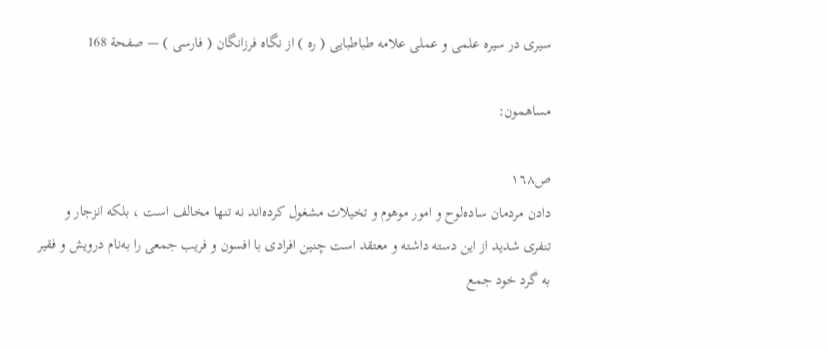سيرى در سيره علمى و عملى علامه طباطبايى ( ره ) از نگاه فرزانگان ( فارسى ) — صفحة 168

مساهمون:

ص١٦٨
دادن مردمان ساده‌لوح و امور موهوم و تخيلات مشغول كرده‌اند نه تنها مخالف است ، بلكه انزجار و تنفرى شديد از اين دسته داشته و معتقد است چنين افرادى با افسون و فريب جمعى را به‌نام درويش و فقير به گرد خود جمع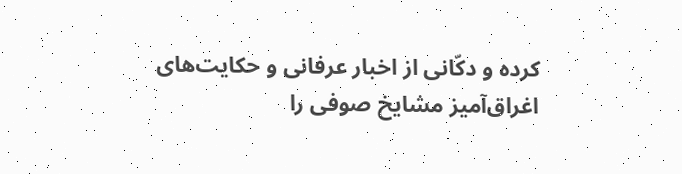كرده و دكّانى از اخبار عرفانى و حكايت‌هاى اغراق‌آميز مشايخ صوفى را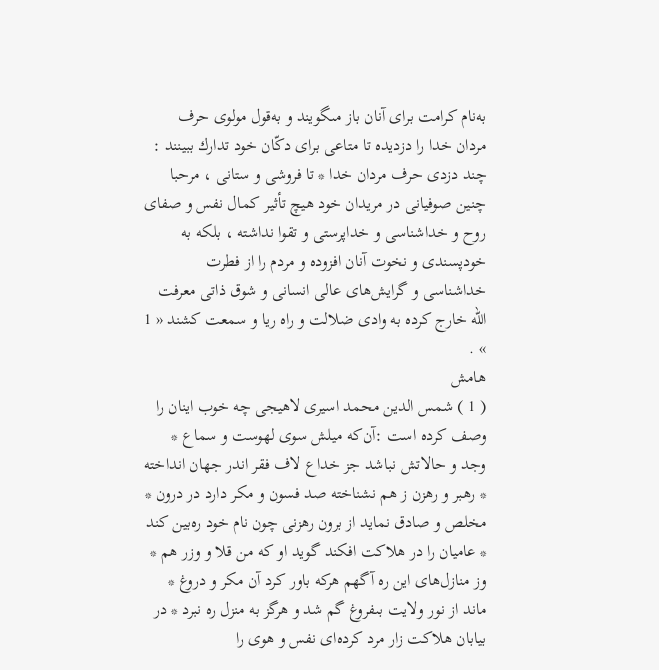به‌نام كرامت براى آنان باز مىگويند و به‌قول مولوى حرف مردان خدا را دزديده تا متاعى براى دكّان خود تدارك ببينند :
چند دزدى حرف مردان خدا * تا فروشى و ستانى ، مرحبا
چنين صوفيانى در مريدان خود هيچ تأثير كمال نفس و صفاى روح و خداشناسى و خداپرستى و تقوا نداشته ، بلكه به خودپسندى و نخوت آنان افزوده و مردم را از فطرت خداشناسى و گرايش‌هاى عالى انسانى و شوق ذاتى معرفت اللّه خارج كرده به وادى ضلالت و راه ريا و سمعت كشند « 1 » .
هامش
( 1 ) شمس الدين محمد اسيرى لاهيجى چه خوب اينان را وصف كرده است :آن‌كه ميلش سوى لهوست و سماع * وجد و حالاتش نباشد جز خداع لاف فقر اندر جهان انداخته * رهبر و رهزن ز هم نشناخته صد فسون و مكر دارد در درون * مخلص و صادق نمايد از برون رهزنى چون نام خود ره‌بين كند * عاميان را در هلاكت افكند گويد او كه من قلا و وزر هم * وز منازل‌هاى اين ره آگهم هركه باور كرد آن مكر و دروغ * ماند از نور ولايت بىفروغ گم شد و هرگز به منزل ره نبرد * در بيابان هلاكت زار مرد كرده‌اى نفس و هوى را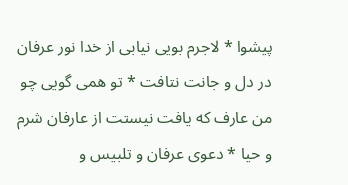پيشوا * لاجرم بويى نيابى از خدا نور عرفان در دل و جانت نتافت * تو همى گويى چو من عارف كه يافت نيستت از عارفان شرم و حيا * دعوى عرفان و تلبيس و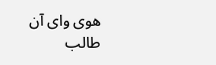هوى واى آن طالب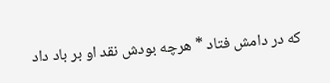كه در دامش فتاد * هرچه بودش نقد او بر باد داد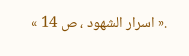.« اسرار الشهود ، ص 14 »